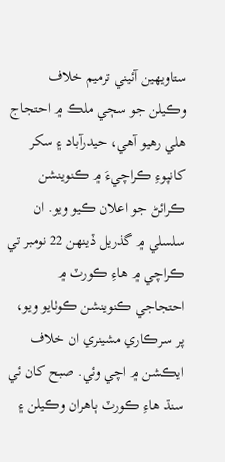ستاويهين آئيني ترميم خلاف وڪيلن جو سڄي ملڪ ۾ احتجاج هلي رهيو آهي، حيدرآباد ۽ سکر کانپوءِ ڪراچيءَ ۾ ڪنوينشن ڪرائڻ جو اعلان ڪيو ويو. ان سلسلي ۾ گذريل ڏينهن 22 نومبر تي ڪراچي ۾ هاءِ ڪورٽ ۾ احتجاجي ڪنوينشن ڪوٺايو ويو، پر سرڪاري مشينري ان خلاف ايڪشن ۾ اچي وئي. صبح کان ئي سنڌ هاءِ ڪورٽ ٻاهران وڪيلن ۽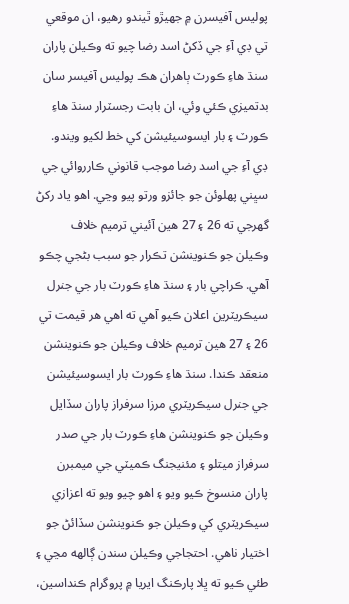پوليس آفيسرن ۾ جهيڙو ٿيندو رهيو، ان موقعي تي ڊي آءِ جي ڏکڻ اسد رضا چيو ته وڪيلن پاران سنڌ هاءِ ڪورٽ ٻاهران هڪ پوليس آفيسر سان بدتميزي ڪئي وئي، ان بابت رجسٽرار سنڌ هاءِ ڪورٽ ۽ بار ايسوسيئيشن کي خط لکيو ويندو. ڊي آءِ جي اسد رضا موجب قانوني ڪارروائي جي سڀني پهلوئن جو جائزو ورتو پيو وڃي. اهو ياد رکڻ گهرجي ته 26 ۽ 27 هين آئيني ترميم خلاف وڪيلن جو ڪنوينشن تڪرار جو سبب بڻجي چڪو آهي. ڪراچي بار ۽ سنڌ هاءِ ڪورٽ بار جي جنرل سيڪريٽرين اعلان ڪيو آهي ته اهي هر قيمت تي 26 ۽ 27 هين ترميم خلاف وڪيلن جو ڪنوينشن منعقد ڪندا. سنڌ هاءِ ڪورٽ بار ايسوسيئيشن جي جنرل سيڪريٽري مرزا سرفراز پاران سڏايل وڪيلن جو ڪنوينشن هاءِ ڪورٽ بار جي صدر سرفراز ميتلو ۽ مئنيجنگ ڪميٽي جي ميمبرن پاران منسوخ ڪيو ويو ۽ اهو چيو ويو ته اعزازي سيڪريٽري کي وڪيلن جو ڪنوينشن سڏائڻ جو اختيار ناهي. احتجاجي وڪيلن سندن ڳالهه مڃي ۽ طئي ڪيو ته ڀلا پارڪنگ ايريا ۾ پروگرام ڪنداسين،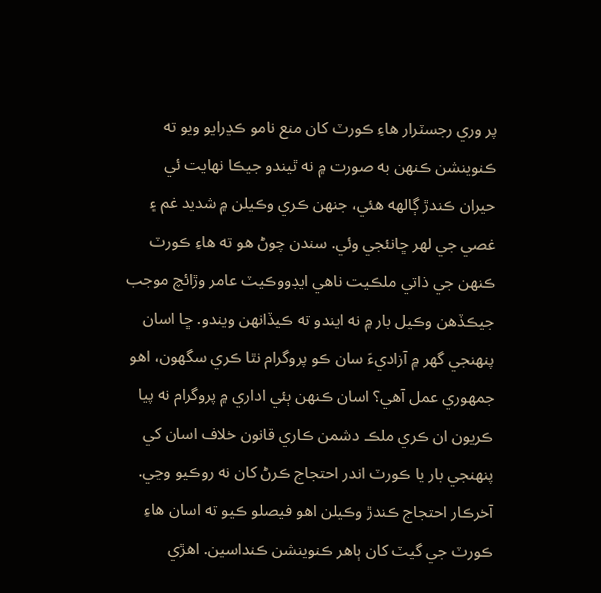پر وري رجسٽرار هاءِ ڪورٽ کان منع نامو ڪڍرايو ويو ته ڪنوينشن ڪنهن به صورت ۾ نه ٿيندو جيڪا نهايت ئي حيران ڪندڙ ڳالهه هئي، جنهن ڪري وڪيلن ۾ شديد غم ۽ غصي جي لهر ڇانئجي وئي. سندن چوڻ هو ته هاءِ ڪورٽ ڪنهن جي ذاتي ملڪيت ناهي ايڊووڪيٽ عامر وڙائچ موجب جيڪڏهن وڪيل بار ۾ نه ايندو ته ڪيڏانهن ويندو. ڇا اسان پنهنجي گهر ۾ آزاديءَ سان ڪو پروگرام نٿا ڪري سگهون، اهو جمهوري عمل آهي؟ اسان ڪنهن ٻئي اداري ۾ پروگرام نه پيا ڪريون ان ڪري ملڪ دشمن ڪاري قانون خلاف اسان کي پنهنجي بار يا ڪورٽ اندر احتجاج ڪرڻ کان نه روڪيو وڃي. آخرڪار احتجاج ڪندڙ وڪيلن اهو فيصلو ڪيو ته اسان هاءِ ڪورٽ جي گيٽ کان ٻاهر ڪنوينشن ڪنداسين. اهڙي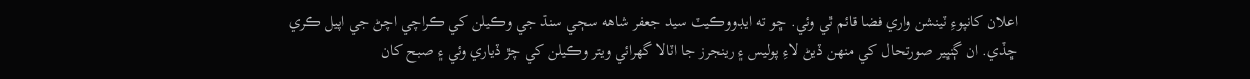اعلان کانپوءِ ٽينشن واري فضا قائم ٿي وئي. ڇو ته ايڊووڪيٽ سيد جعفر شاهه سڄي سنڌ جي وڪيلن کي ڪراچي اچڻ جي اپيل ڪري ڇڏي. ان ڳنڀير صورتحال کي منهن ڏيڻ لاءِ پوليس ۽ رينجرز جا اٽالا گهرائي ويتر وڪيلن کي چڙ ڏياري وئي ۽ صبح کان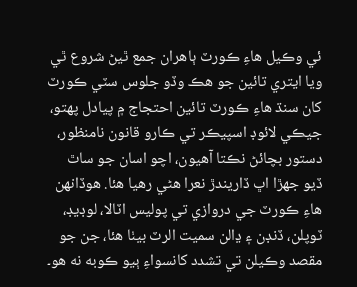ئي وڪيل هاءِ ڪورٽ ٻاهران جمع ٿيڻ شروع ٿي ويا ايتري تائين جو هڪ وڏو جلوس سٽي ڪورٽ کان سنڌ هاءِ ڪورٽ تائين احتجاج ۾ پيادل پهتو، جيڪي لائوڊ اسپيڪر تي ڪارو قانون نامنظور، دستور بچائڻ نڪتا آهيون، اچو اسان جو ساٿ ڏيو جهڙا اڀ ڏاريندڙ نعرا هڻي رهيا هئا. هوڏانهن هاءِ ڪورٽ جي دروازي تي پوليس اٽالا، لوڊيڊ، ٽوپلن، ڏنڊن ۽ ڍالن سميت الرٽ بيٺا هئا، جن جو مقصد وڪيلن تي تشدد کانسواءِ ٻيو ڪوبه نه هو۔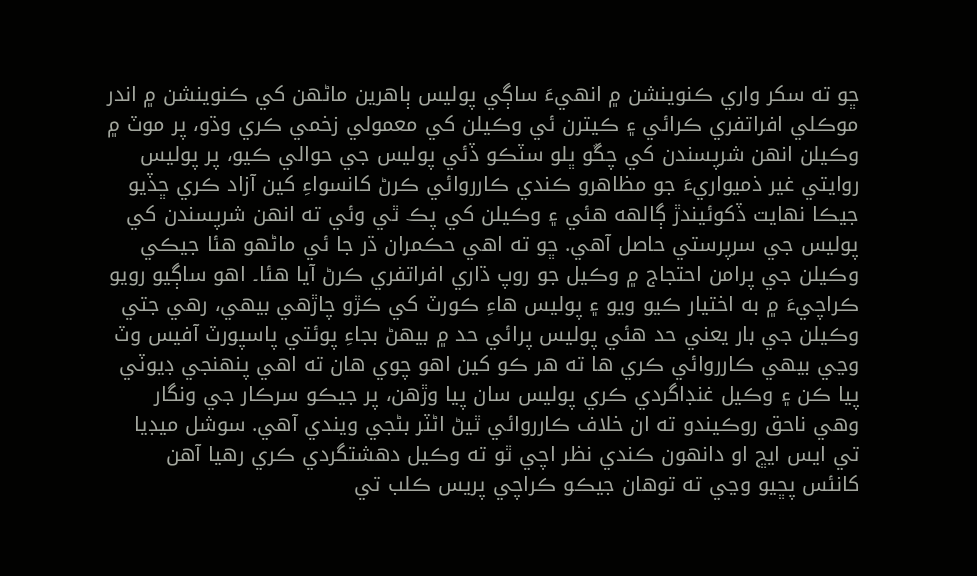ڇو ته سکر واري ڪنوينشن ۾ انهيءَ ساڳي پوليس ٻاهرين ماڻهن کي ڪنوينشن ۾ اندر موڪلي افراتفري ڪرائي ۽ ڪيترن ئي وڪيلن کي معمولي زخمي ڪري وڌو، پر موٽ ۾ وڪيلن انهن شرپسندن کي چڱو ڀلو سٽڪو ڏئي پوليس جي حوالي ڪيو، پر پوليس روايتي غير ذميواريءَ جو مظاهرو ڪندي ڪارروائي ڪرڻ کانسواءِ کين آزاد ڪري ڇڏيو جيڪا نهايت ڏکوئيندڙ ڳالهه هئي ۽ وڪيلن کي پڪ ٿي وئي ته انهن شرپسندن کي پوليس جي سرپرستي حاصل آهي. ڇو ته اهي حڪمران ڌر جا ئي ماڻهو هئا جيڪي وڪيلن جي پرامن احتجاج ۾ وڪيل جو روپ ڌاري افراتفري ڪرڻ آيا هئا۔ اهو ساڳيو رويو ڪراچيءَ ۾ به اختيار ڪيو ويو ۽ پوليس هاءِ ڪورٽ کي ڪڙو چاڙهي بيهي، رهي جتي وڪيلن جي بار يعني حد هئي پوليس پرائي حد ۾ بيهڻ بجاءِ پوئتي پاسپورٽ آفيس وٽ وڃي بيهي ڪارروائي ڪري ها ته هر ڪو کين اهو چوي هان ته اهي پنهنجي ڊيوٽي پيا ڪن ۽ وڪيل غنڊاگردي ڪري پوليس سان پيا وڙهن، پر جيڪو سرڪار جي ونگار وهي ناحق روڪيندو ته ان خلاف ڪارروائي ٿيڻ اڻٽر بڻجي ويندي آهي. سوشل ميڊيا تي ايس ايڇ او دانهون ڪندي نظر اچي ٿو ته وڪيل دهشتگردي ڪري رهيا آهن کانئس پڇيو وڃي ته توهان جيڪو ڪراچي پريس ڪلب تي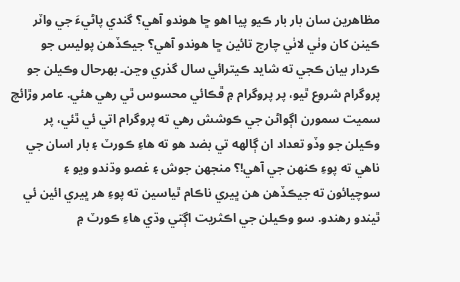مظاهرين سان بار بار ڪيو پيا اهو ڇا هوندو آهي؟ گندي پاڻيءَ جي واٽر ڪينن کان وٺي لاٺي چارج تائين ڇا هوندو آهي؟ جيڪڏهن پوليس جو ڪردار بيان ڪجي ته شايد ڪيترائي سال گذري وڃن۔ بهرحال وڪيلن جو پروگرام شروع ٿيو، پر پروگرام ۾ ڦڪائي محسوس ٿي رهي هئي. عامر وڙائچ سميت سمورن اڳواڻن جي ڪوشش رهي ته پروگرام اتي ئي ٿئي، پر وڪيلن جو وڏو تعداد ان ڳالهه تي بضد هو ته هاءِ ڪورٽ ۽ بار اسان جي ناهي ته پوءِ ڪنهن جي آهي!؟ منجهن جوش ۽ غصو وڌندو ويو ۽ سوچيائون ته جيڪڏهن هن ڀيري ناڪام ٿياسين ته پوءِ هر ڀيري ائين ئي ٿيندو رهندو. سو وڪيلن جي اڪثريت اڳتي وڌي هاءِ ڪورٽ ۾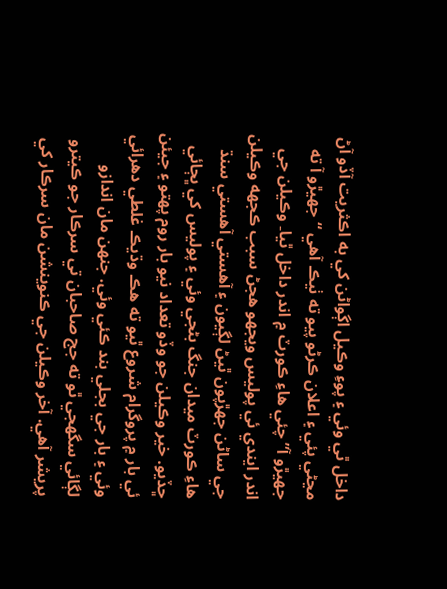داخل ٿي وئي ۽ پوءِ وڪيل اڳواڻن کي به اڪثريت آڏو آڻ مڃڻي پئي ۽ اعلان ڪرڻو پيو ته ٺيڪ آهي “جهيڙو آ ته جهيڙو آ” چئي هاءِ ڪورٽ ۾ اندر داخل ٿيا۔ وڪيلن جي اندر ايندي ئي پوليس ويجهو هجڻ سبب ڪجهه وڪيلن جي ساڻن جهڙپون ٿيڻ لڳيون ۽ آهستي آهستي سنڌ هاءِ ڪورٽ ميدان جنگ بڻجي وئي ۽ پوليس کي ڀڄائي ڇڏيو. خير وڪيلن جو وڏو تعداد نيو بار روم پهتو ۽ جيئن ئي بار ۾ پروگرام شروع ٿيو ته هڪ وڌيڪ غلطي دهرائي وئي ۽ بار جي بجلي بند ڪئي وئي. جنهن مان اندازو لڳائي سگهجي ٿو ته جج صاحبان تي سرڪار جو ڪيترو پريشر آهي. آخر وڪيلن جي ڪنوينشن مان سرڪار کي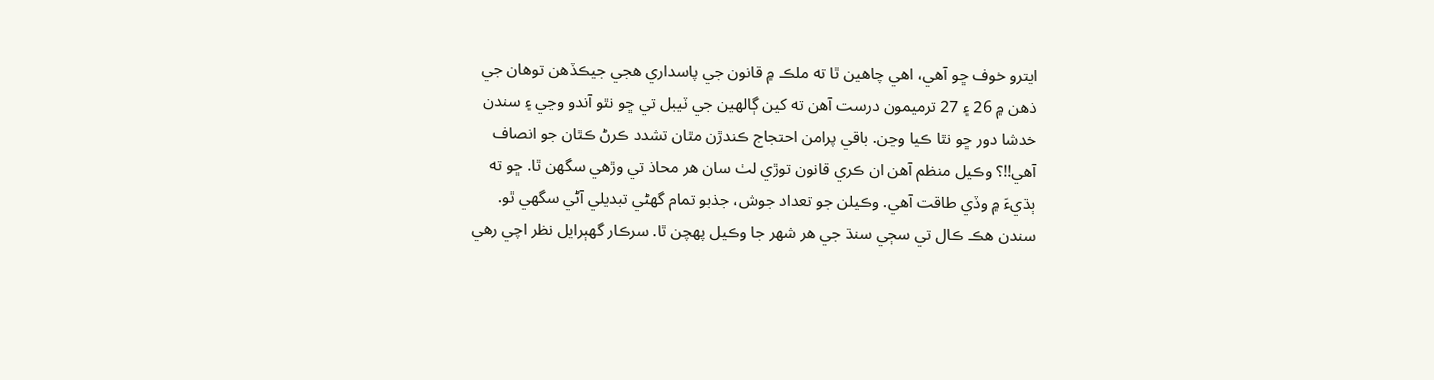ايترو خوف ڇو آهي، اهي چاهين ٿا ته ملڪ ۾ قانون جي پاسداري هجي جيڪڏهن توهان جي ذهن ۾ 26 ۽ 27 ترميمون درست آهن ته کين ڳالهين جي ٽيبل تي ڇو نٿو آندو وڃي ۽ سندن خدشا دور ڇو نٿا ڪيا وڃن. باقي پرامن احتجاج ڪندڙن مٿان تشدد ڪرڻ ڪٿان جو انصاف آهي!!؟ وڪيل منظم آهن ان ڪري قانون توڙي لٺ سان هر محاذ تي وڙهي سگهن ٿا. ڇو ته ٻڌيءَ ۾ وڏي طاقت آهي. وڪيلن جو تعداد جوش، جذبو تمام گهڻي تبديلي آڻي سگهي ٿو. سندن هڪ ڪال تي سڄي سنڌ جي هر شهر جا وڪيل پهچن ٿا. سرڪار گهٻرايل نظر اچي رهي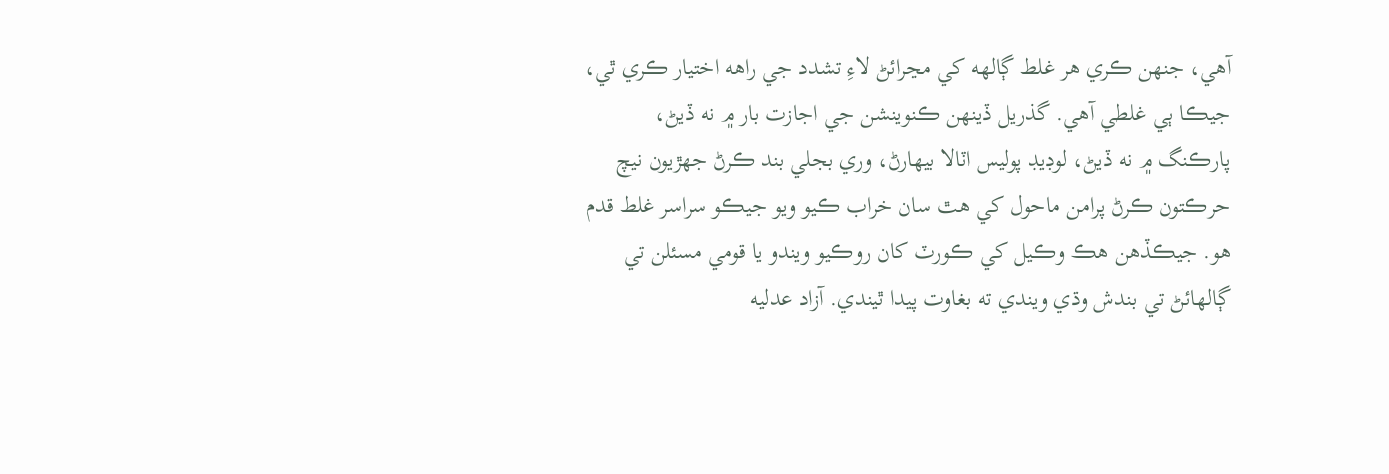آهي، جنهن ڪري هر غلط ڳالهه کي مڃرائڻ لاءِ تشدد جي راهه اختيار ڪري ٿي، جيڪا ٻي غلطي آهي. گذريل ڏينهن ڪنوينشن جي اجازت بار ۾ نه ڏيڻ، پارڪنگ ۾ نه ڏيڻ، لوڊيڊ پوليس اٽالا بيهارڻ، وري بجلي بند ڪرڻ جهڙيون نيچ حرڪتون ڪرڻ پرامن ماحول کي هٿ سان خراب ڪيو ويو جيڪو سراسر غلط قدم هو. جيڪڏهن هڪ وڪيل کي ڪورٽ کان روڪيو ويندو يا قومي مسئلن تي ڳالهائڻ تي بندش وڌي ويندي ته بغاوت پيدا ٿيندي. آزاد عدليه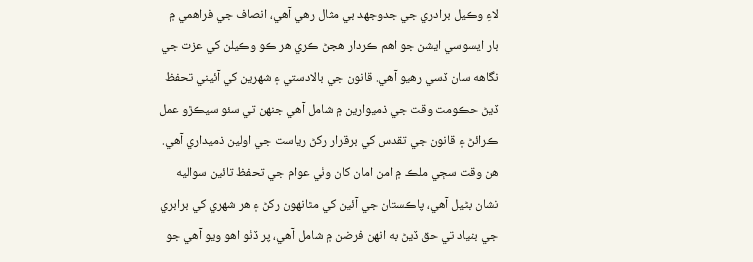لاءِ وڪيل برادري جي جدوجهد بي مثال رهي آھي، انصاف جي فراهمي ۾ بار ايسوسي ايشن جو اهم ڪردار هجڻ ڪري هر ڪو وڪيلن کي عزت جي نگاهه سان ڏسي رهيو آهي. قانون جي بالادستي ۽ شهرين کي آئيني تحفظ ڏيڻ حڪومت وقت جي ذميوارين ۾ شامل آهي جنهن تي سئو سيڪڙو عمل ڪرائڻ ۽ قانون جي تقدس کي برقرار رکڻ رياست جي اولين ذميداري آهي. هن وقت سڄي ملڪ ۾ امن امان کان وٺي عوام جي تحفظ تائين سواليه نشان بڻيل آهي، پاڪستان جي آئين کي مٿانهون رکڻ ۽ هر شهري کي برابري جي بنياد تي حق ڏيڻ به انهن فرضن ۾ شامل آهي، پر ڏٺو اهو ويو آهي جو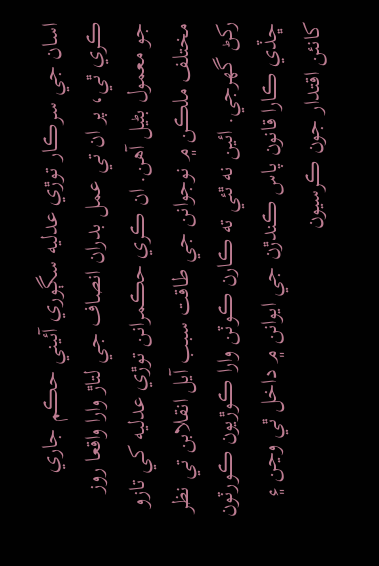اسان جي سرڪار توڙي عدليه سڳوري آئيني حڪم جاري ڪري ٿي، پر ان تي عمل بدران انصاف جي لتاڙ وارا واقعا روز جو معمول بڻيل آهن. ان ڪري حڪمرانن توڙي عدليه کي تازو مختلف ملڪن ۾ نوجوانن جي طاقت سبب آيل انقلابن تي نظر رکڻ گهرجي. ائين نه ٿئي ته ڪارن ڪوٽن وارا ڪوڙيون ڪورٽون ڇڏي ڪارا قانون پاس ڪندڙن جي ايوانن ۾ داخل ٿي وڃن ۽ کانئن اقتدار جون ڪرسيون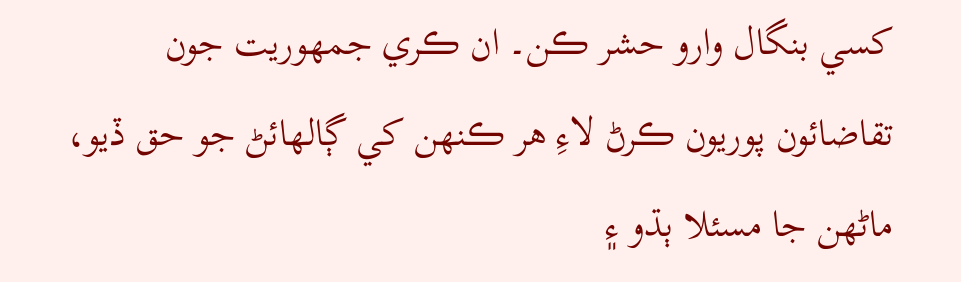کسي بنگال وارو حشر ڪن۔ ان ڪري جمهوريت جون تقاضائون پوريون ڪرڻ لاءِ هر ڪنهن کي ڳالهائڻ جو حق ڏيو، ماڻهن جا مسئلا ٻڌو ۽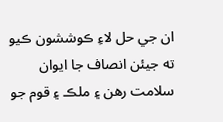ان جي حل لاءِ ڪوششون ڪيو ته جيئن انصاف جا ايوان سلامت رهن ۽ ملڪ ۽ قوم جو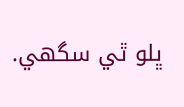ڀلو ٿي سگهي.